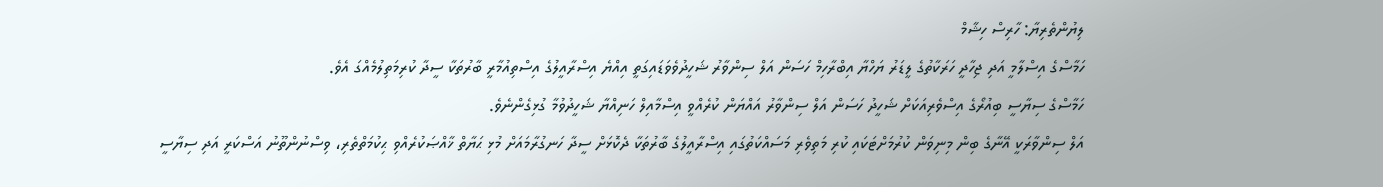ލިޔުންތެރިޔާ: ހާރިސް ހިޝާމް
ހަމާސްގެ އިސްލާމީ އަދި ޖިހާދީ ހަރަކާތުގެ ލީޑަރު ޔަހްޔާ އިބްރާހިމް ހަސަން އަލް ސިންވާރު ޝަހީދުވެވަޑައިގަތީ އިއްޔެ އިސްރާއީލުގެ އިސްތިއުމާރީ ބާރުތަކާ ސީދާ ކުރިމަތިލުމެއްގަ އެވެ.
ހަމާސްގެ ސިޔާސީ ބިއުރޯގެ އިސްވެރިއަކަށް ޝަހީދު ހަސަން އަލް ސިންވާރު އައްޔަން ކުރެއްވީ އިސްމާއިލް ހަނިއްޔާ ޝަހީދުވުމާ ގުޅިގެންނެވެ.
އަލް ސިންވާރަކީ އޭނާގެ ބިން މިނިވަން ކުރުމަށްޓަކައި ކުރި މަތިވެރި މަސައްކަތުގައި އިސްރާއީލުގެ ބާރުތަކާ ދެކޮޅަށް ސީދާ ހަނގުރާމައަށް މުޅި ޙަޔާތް ޚާއްޞަކުރެއްވި ޙިކުމަތްތެރި، ވިސްނުންތޫނު އަސްކަރީ އަދި ސިޔާސީ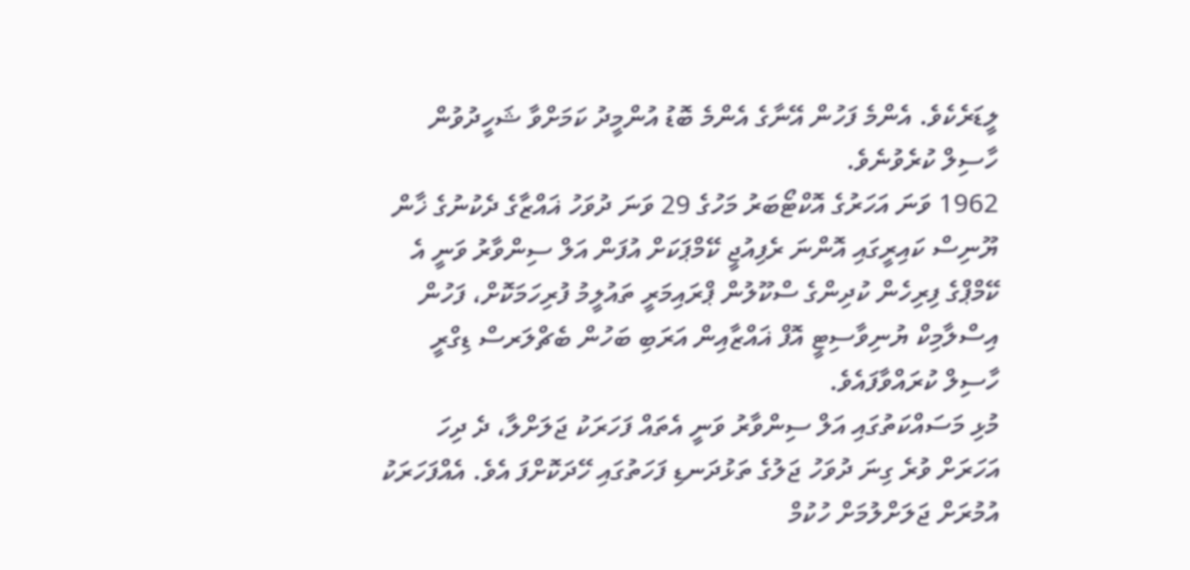ލީޑަރެކެވެ. އެންމެ ފަހުން އޭނާގެ އެންމެ ބޮޑު އުންމީދު ކަމަށްވާ ޝަހީދުވުން ހާސިލް ކުރެވުނެވެ.
1962 ވަނަ އަހަރުގެ އޮކްޓޯބަރު މަހުގެ 29 ވަނަ ދުވަހު ޣައްޒާގެ ދެކުނުގެ ޚާން ޔޫނިސް ކައިރީގައި އޮންނަ ރެފިއުޖީ ކޭމްޕަކަށް އުފަން އަލް ސިންވާރު ވަނީ އެ ކޭމްޕްގެ ފިރިހެން ކުދިންގެ ސްކޫލުން ޕްރައިމަރީ ތައުލީމު ފުރިހަމަކޮށް، ފަހުން އިސްލާމިކް ޔުނިވާސިޓީ އޮފް ޣައްޒާއިން އަރަބި ބަހުން ބެޗްލަރސް ޑިގްރީ ހާސިލް ކުރައްވާފައެވެ.
މުޅި މަސައްކަތުގައި އަލް ސިންވާރު ވަނީ އެތައް ފަހަރަކު ޖަލަށްލާ، ދެ ދިހަ އަހަރަށް ވުރެ ގިނަ ދުވަހު ޖަލުގެ ތަޅުދަނޑި ފަހަތުގައި ހޭދަކޮށްފަ އެވެ. އެއްފަހަރަކު އުމުރަށް ޖަލަށްލުމަށް ހުކުމް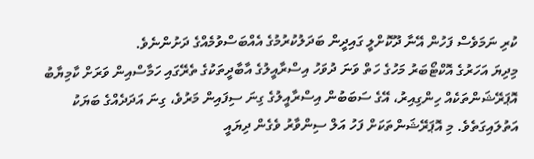ކުރި ނަމަވެސް ފަހުން އޭނާ ދޫކޮށްލީ ގައިދީން ބަދަލުކުރުމުގެ އެއްބަސްވުމެއްގެ ދަށުންނެވެ.
މިދިޔަ އަހަރުގެ އޮކްޓޯބަރު މަހުގެ ހަތް ވަނަ ދުވަހު އިސްރާއީލުގެ އާބާދީތަކުގެ ތެރޭގައި ހަމާސްއިން ވަރަށް ކާމިޔާބު އޮޕަރޭޝަންތަކެއް ހިންގިއިރު، އޭގެ ސަބަބުން އިސްރާއީލުގެ ގިނަ ސިފައިން މަރުވެ، ގިނަ އަދަދެއްގެ ބަޔަކު އަތުލައިގަތެވެ. މި އޮޕަރޭޝަންތަކަށް ފަހު އަލް ސިންވާރު ވެގެން ދިޔައީ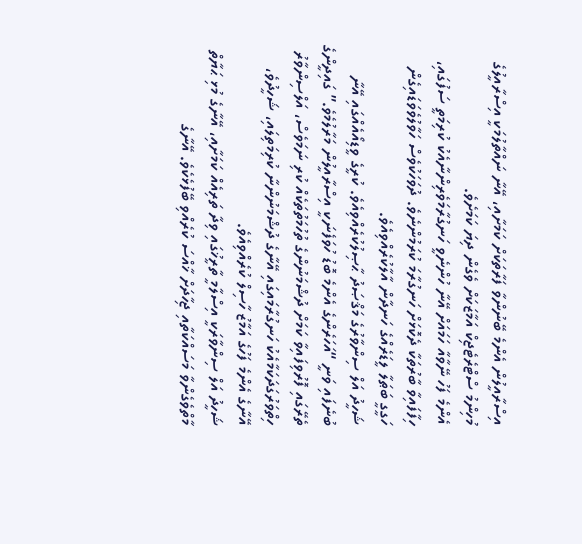އިސްރާއީލުން އެންމެ ބޭނުންވާ ފަރާތަކަށް ކަމަށާއި، އޭނާ ނައްތާލުމަކީ އިސްރާއީލުގެ މުހިންމު ސްޓްރެޓެޖިކް އަމާޒަކަށް ވެގެން ދިޔަ ކަމަށެވެ.
އެންމެ ފަހު ނޭވާއާ ހަމައަށް އޭނާ ހުންނެވީ ހަނގުރާމަވެރިންނާއެކު ކުރިމަތީ ސަފުގައި، ހިފާފައިވާ ބާރުތަކާ ދެކޮޅަށް ހަނގުރާމަ ކުރަމުންނެވެ. ދުވަހަކުވެސް ހަވާލުވެވަޑައިގެން ހަގީގީ ބަޠަލާ ލީޑަރެއްގެ ހަނދާން އާލާކުރެއްވިއެވެ.
ޝަހީދު އަލް ސިންވާރުގެ މަޤްޞަދު ޙާޞިލުކުރެއްވިއެވެ. ކުރީގެ ވީޑިއޯއެއްގައި އޭނާ ބުނެފައި ވަނީ “އަހަރެންގެ އެންމެ ބޮޑު ހުވަފެނަކީ އިސްރާއީލުން މަރާލުމެވެ.” ގައިދީންގެ ތެރޭގައި ފޮރުވިފައިވާ ކަމަށް ދުޝްމަނުންގެ ތުހުމަތުތަކެއް ކުރި ނަމަވެސް، އަލްސިންވާރު ހިތްވަރުގަދަކަމާއެކު ހަނގުރާމައިގައި އޭނާގެ ދުޝްމަނުންނާ ކުރިމަތިލައި، ޝަހީދުވެ، އޭނާގެ އެންމެ ފަހުގެ އަމާޒު ހާސިލް ކުރެއްވިއެވެ.
ޝަހީދު އަލް ސިންވާރަކީ އިސްލާމީ ތާރީޚުގައި ވިދާ ތަރިއެއް ކަމަށާއި، އޭނާގެ މުޅި ޙަޔާތް މާތްވެގެންވާ މަސައްކަތާއި ޖިހާދަށް ޚާއްސަ ކުރެއްވި ބޭފުޅެކެވެ. އޭނާގެ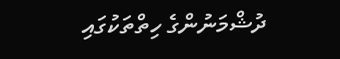ދުޝްމަނުންގެ ހިތްތަކުގައި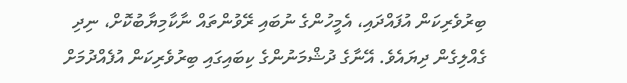ބިރުވެރިކަން އުފައްދައި، އެމީހުންގެ ނުބައި ރޭވުންތައް ނާކާމިޔާބުކޮށް، ނިދި ގެއްލިގެން ދިޔައެވެ. އޭނާގެ ދުޝްމަނުންގެ ކިބައިގައި ބިރުވެރިކަން އުފެއްދުމަށް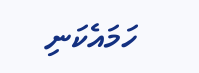ހަމައެކަނި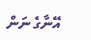އޭނާގެ ނަން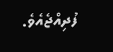ފުދިއްޖެއެވެ.